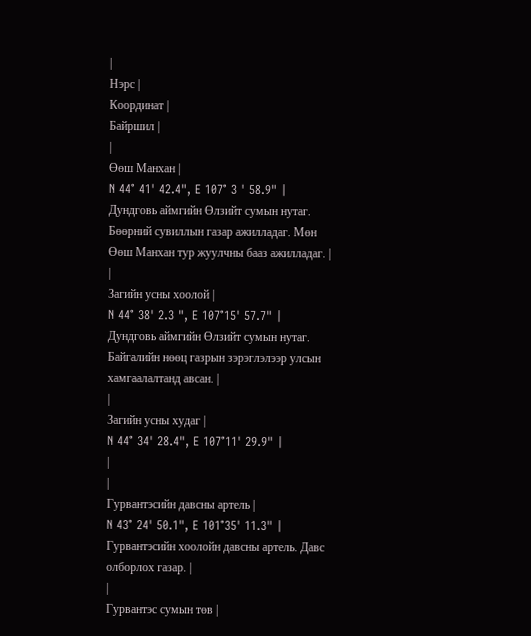|
Нэрс |
Координат |
Байршил |
|
Өөш Манхан |
N 44° 41' 42.4", E 107° 3 ' 58.9" |
Дундговь аймгийн Өлзийт сумын нутаг. Бөөрний сувиллын газар ажилладаг. Мөн Өөш Манхан тур жуулчны бааз ажилладаг. |
|
Загийн усны хоолой |
N 44° 38' 2.3 ", E 107°15' 57.7" |
Дундговь аймгийн Өлзийт сумын нутаг. Байгалийн нөөц газрын зэрэглэлээр улсын хамгаалалтанд авсан. |
|
Загийн усны худаг |
N 44° 34' 28.4", E 107°11' 29.9" |
|
|
Гурвантэсийн давсны артель |
N 43° 24' 50.1", E 101°35' 11.3" |
Гурвантэсийн хоолойн давсны артель. Давс олборлох газар. |
|
Гурвантэс сумын төв |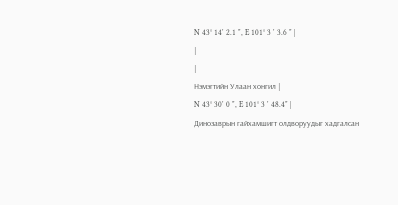N 43° 14' 2.1 ", E 101° 3 ' 3.6 " |
|
|
Нэмэгтийн Улаан хонгил |
N 43° 30' 0 ", E 101° 3 ' 48.4" |
Динозаврын гайхамшигт олдворуудыг хадгалсан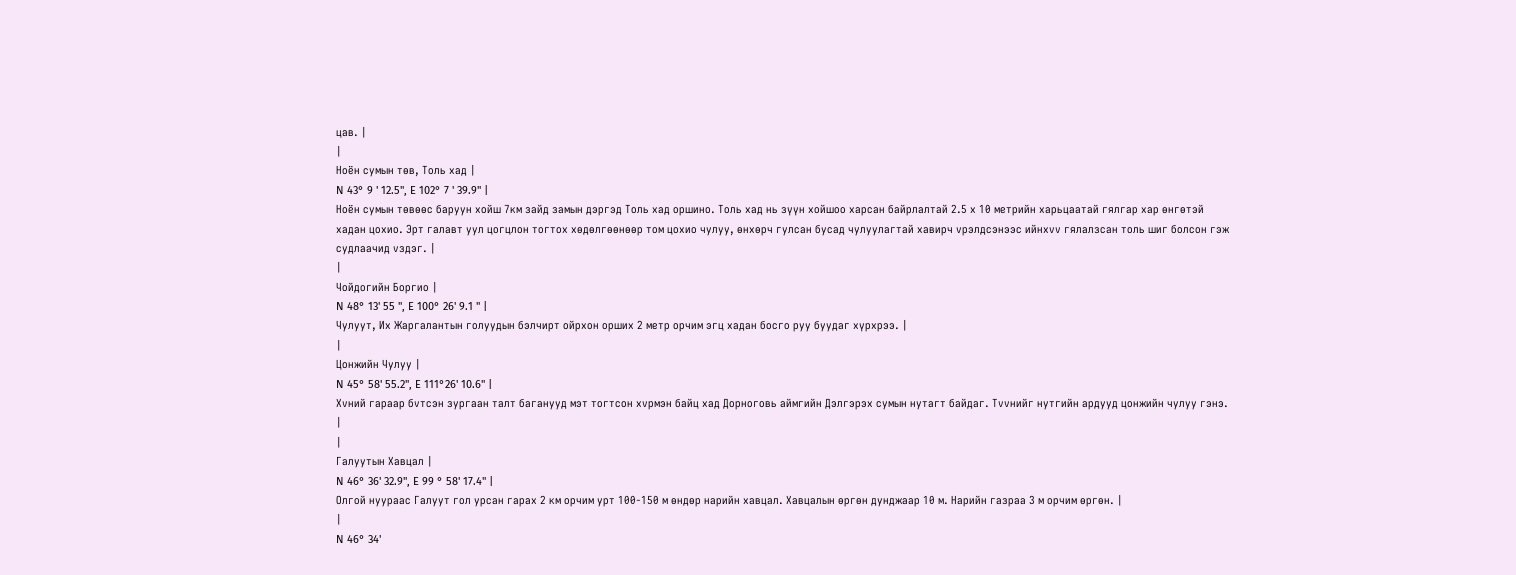цав. |
|
Ноён сумын төв, Толь хад |
N 43° 9 ' 12.5", E 102° 7 ' 39.9" |
Ноён сумын төвөөс баруун хойш 7км зайд замын дэргэд Толь хад оршино. Толь хад нь зүүн хойшоо харсан байрлалтай 2.5 х 10 метрийн харьцаатай гялгар хар өнгөтэй хадан цохио. Эрт галавт уул цогцлон тогтох хөдөлгөөнөөр том цохио чулуу, өнхөрч гулсан бусад чулуулагтай хавирч vрэлдсэнээс ийнхvv гялалзсан толь шиг болсон гэж судлаачид vздэг. |
|
Чойдогийн Боргио |
N 48° 13' 55 ", E 100° 26' 9.1 " |
Чулуут, Их Жаргалантын голуудын бэлчирт ойрхон орших 2 метр орчим эгц хадан босго руу буудаг хүрхрээ. |
|
Цонжийн Чулуу |
N 45° 58' 55.2", E 111°26' 10.6" |
Хvний гараар бvтсэн зургаан талт баганууд мэт тогтсон хvрмэн байц хад Дорноговь аймгийн Дэлгэрэх сумын нутагт байдаг. Тvvнийг нутгийн ардууд цонжийн чулуу гэнэ. |
|
Галуутын Хавцал |
N 46° 36' 32.9", E 99 ° 58' 17.4" |
Олгой нуураас Галуут гол урсан гарах 2 км орчим урт 100-150 м өндөр нарийн хавцал. Хавцалын өргөн дунджаар 10 м. Нарийн газраа 3 м орчим өргөн. |
|
N 46° 34'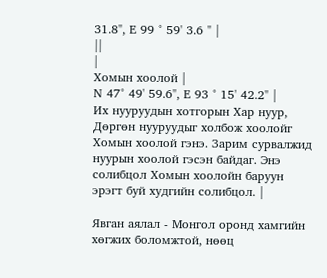31.8", E 99 ° 59' 3.6 " |
||
|
Хомын хоолой |
N 47° 49' 59.6", E 93 ° 15' 42.2" |
Их нууруудын хотгорын Хар нуур, Дөргөн нууруудыг холбож хоолойг Хомын хоолой гэнэ. Зарим сурвалжид нуурын хоолой гэсэн байдаг. Энэ солибцол Хомын хоолойн баруун эрэгт буй худгийн солибцол. |

Явган аялал - Монгол оронд хамгийн хөгжих боломжтой, нөөц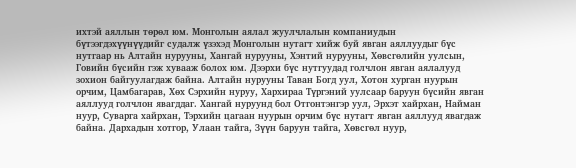ихтэй аяллын төрөл юм. Монголын аялал жуулчлалын компаниудын бүтээгдэхүүнүүдийг судалж үзэхэд Монголын нутагт хийж буй явган аяллуудыг бүс нутгаар нь Алтайн нурууны, Хангай нурууны, Хэнтий нурууны, Хөвсгөлийн уулсын, Говийн бүсийн гэж хувааж болох юм. Дээрхи бүс нутгуудад голчлон явган аялалууд зохион байгуулагдаж байна. Алтайн нурууны Таван Богд уул, Хотон хурган нуурын орчим, Цамбагарав, Хөх Сэрхийн нуруу, Хархираа Түргэний уулсаар баруун бүсийн явган аяллууд голчлон явагддаг. Хангай нуруунд бол Отгонтэнгэр уул, Эрхэт хайрхан, Найман нуур, Суварга хайрхан, Тэрхийн цагаан нуурын орчим бүс нутагт явган аяллууд явагдаж байна. Дархадын хотгор, Улаан тайга, Зүүн баруун тайга, Хөвсгөл нуур,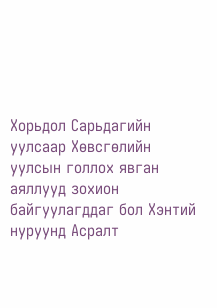Хорьдол Сарьдагийн уулсаар Хөвсгөлийн уулсын голлох явган аяллууд зохион байгуулагддаг бол Хэнтий нуруунд Асралт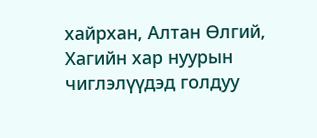хайрхан, Алтан Өлгий, Хагийн хар нуурын чиглэлүүдэд голдуу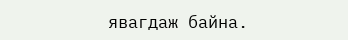явагдаж байна.